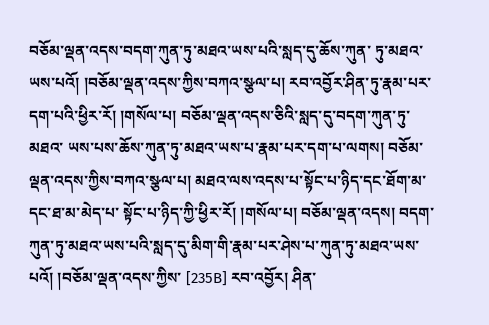བཅོམ་ལྡན་འདས་བདག་ཀུན་ཏུ་མཐའ་ཡས་པའི་སླད་དུ་ཆོས་ཀུན་ ཏུ་མཐའ་ཡས་པའོ། །བཅོམ་ལྡན་འདས་ཀྱིས་བཀའ་སྩལ་པ། རབ་འབྱོར་ཤིན་ཏུ་རྣམ་པར་དག་པའི་ཕྱིར་རོ། །གསོལ་པ། བཅོམ་ལྡན་འདས་ཅིའི་སླད་དུ་བདག་ཀུན་ཏུ་མཐའ་ ཡས་པས་ཆོས་ཀུན་ཏུ་མཐའ་ཡས་པ་རྣམ་པར་དག་པ་ལགས། བཅོམ་ལྡན་འདས་ཀྱིས་བཀའ་སྩལ་པ། མཐའ་ལས་འདས་པ་སྟོང་པ་ཉིད་དང་ཐོག་མ་དང་ཐ་མ་མེད་པ་ སྟོང་པ་ཉིད་ཀྱི་ཕྱིར་རོ། །གསོལ་པ། བཅོམ་ལྡན་འདས། བདག་ཀུན་ཏུ་མཐའ་ཡས་པའི་སླད་དུ་མིག་གི་རྣམ་པར་ཤེས་པ་ཀུན་ཏུ་མཐའ་ཡས་པའོ། །བཅོམ་ལྡན་འདས་ཀྱིས་ [235B] རབ་འབྱོར། ཤིན་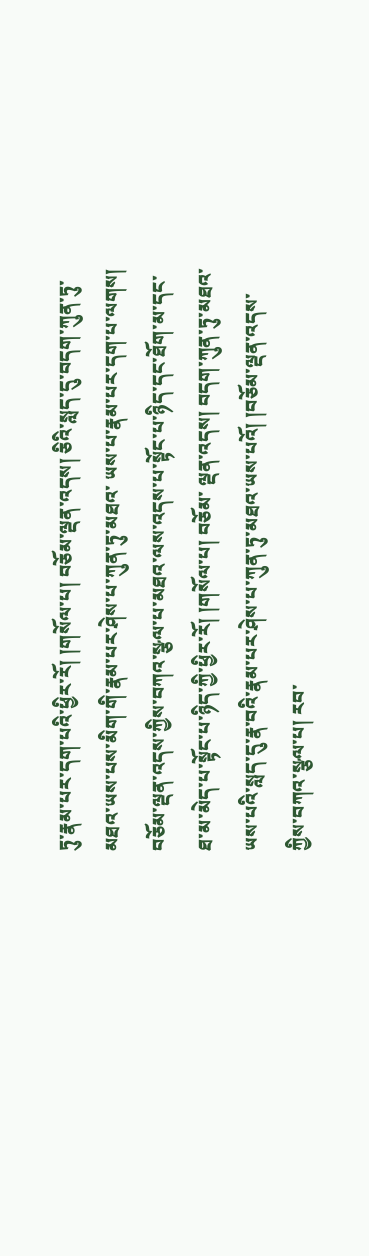ཏུ་རྣམ་པར་དག་པའི་ཕྱིར་རོ། །གསོལ་པ། བཅོམ་ལྡན་འདས། ཅིའི་སླད་དུ་བདག་ཀུན་ཏུ་མཐའ་ཡས་པས་མིག་གི་རྣམ་པར་ཤེས་པ་ཀུན་ཏུ་མཐའ་ ཡས་པ་རྣམ་པར་དག་པ་ལགས། བཅོམ་ལྡན་འདས་ཀྱིས་བཀའ་སྩལ་པ་མཐའ་ལས་འདས་པ་སྟོང་པ་ཉིད་དང་ཐོག་མ་དང་ཐ་མ་མེད་པ་སྟོང་པ་ཉིད་ཀྱི་ཕྱིར་རོ། །གསོལ་པ། བཅོམ་ ལྡན་འདས། བདག་ཀུན་ཏུ་མཐའ་ཡས་པའི་སླད་དུ་རྣ་བའི་རྣམ་པར་ཤེས་པ་ཀུན་ཏུ་མཐའ་ཡས་པའོ། །བཅོམ་ལྡན་འདས་ཀྱིས་བཀའ་སྩལ་པ། རབ་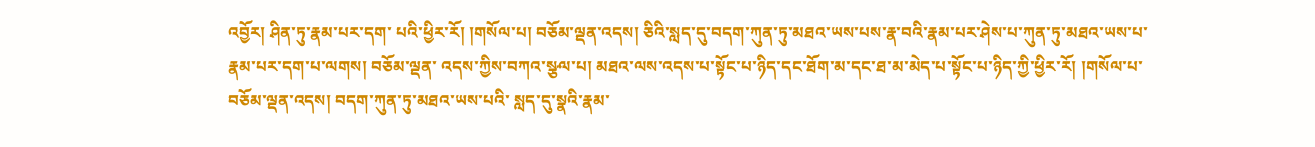འབྱོར། ཤིན་ཏུ་རྣམ་པར་དག་ པའི་ཕྱིར་རོ། །གསོལ་པ། བཅོམ་ལྡན་འདས། ཅིའི་སླད་དུ་བདག་ཀུན་ཏུ་མཐའ་ཡས་པས་རྣ་བའི་རྣམ་པར་ཤེས་པ་ཀུན་ཏུ་མཐའ་ཡས་པ་རྣམ་པར་དག་པ་ལགས། བཅོམ་ལྡན་ འདས་ཀྱིས་བཀའ་སྩལ་པ། མཐའ་ལས་འདས་པ་སྟོང་པ་ཉིད་དང་ཐོག་མ་དང་ཐ་མ་མེད་པ་སྟོང་པ་ཉིད་ཀྱི་ཕྱིར་རོ། །གསོལ་པ་བཅོམ་ལྡན་འདས། བདག་ཀུན་ཏུ་མཐའ་ཡས་པའི་ སླད་དུ་སྣའི་རྣམ་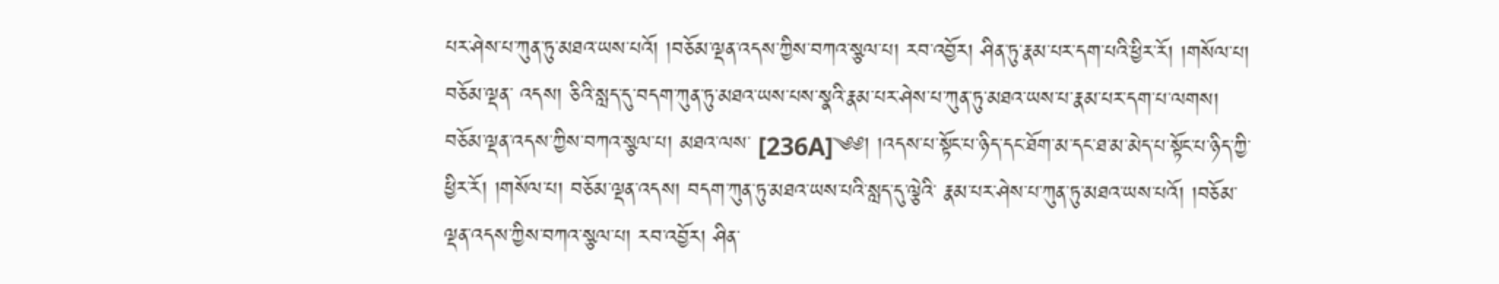པར་ཤེས་པ་ཀུན་ཏུ་མཐའ་ཡས་པའོ། །བཅོམ་ལྡན་འདས་ཀྱིས་བཀའ་སྩལ་པ། རབ་འབྱོར། ཤིན་ཏུ་རྣམ་པར་དག་པའི་ཕྱིར་རོ། །གསོལ་པ། བཅོམ་ལྡན་ འདས། ཅིའི་སླད་དུ་བདག་ཀུན་ཏུ་མཐའ་ཡས་པས་སྣའི་རྣམ་པར་ཤེས་པ་ཀུན་ཏུ་མཐའ་ཡས་པ་རྣམ་པར་དག་པ་ལགས། བཅོམ་ལྡན་འདས་ཀྱིས་བཀའ་སྩལ་པ། མཐའ་ལས་ [236A]༄༅། །འདས་པ་སྟོང་པ་ཉིད་དང་ཐོག་མ་དང་ཐ་མ་མེད་པ་སྟོང་པ་ཉིད་ཀྱི་ཕྱིར་རོ། །གསོལ་པ། བཅོམ་ལྡན་འདས། བདག་ཀུན་ཏུ་མཐའ་ཡས་པའི་སླད་དུ་ལྕེའི་ རྣམ་པར་ཤེས་པ་ཀུན་ཏུ་མཐའ་ཡས་པའོ། །བཅོམ་ལྡན་འདས་ཀྱིས་བཀའ་སྩལ་པ། རབ་འབྱོར། ཤིན་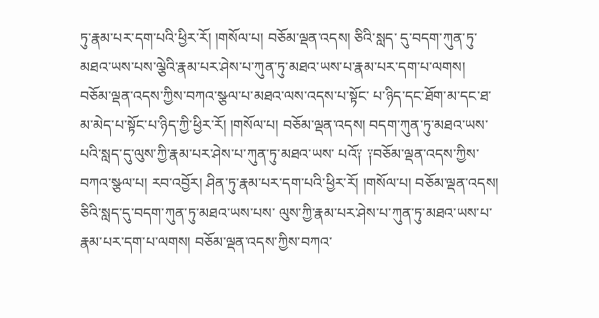ཏུ་རྣམ་པར་དག་པའི་ཕྱིར་རོ། །གསོལ་པ། བཅོམ་ལྡན་འདས། ཅིའི་སླད་ དུ་བདག་ཀུན་ཏུ་མཐའ་ཡས་པས་ལྕེའི་རྣམ་པར་ཤེས་པ་ཀུན་ཏུ་མཐའ་ཡས་པ་རྣམ་པར་དག་པ་ལགས། བཅོམ་ལྡན་འདས་ཀྱིས་བཀའ་སྩལ་པ་མཐའ་ལས་འདས་པ་སྟོང་ པ་ཉིད་དང་ཐོག་མ་དང་ཐ་མ་མེད་པ་སྟོང་པ་ཉིད་ཀྱི་ཕྱིར་རོ། །གསོལ་པ། བཅོམ་ལྡན་འདས། བདག་ཀུན་ཏུ་མཐའ་ཡས་པའི་སླད་དུ་ལུས་ཀྱི་རྣམ་པར་ཤེས་པ་ཀུན་ཏུ་མཐའ་ཡས་ པའོ༑ ༑བཅོམ་ལྡན་འདས་ཀྱིས་བཀའ་སྩལ་པ། རབ་འབྱོར། ཤིན་ཏུ་རྣམ་པར་དག་པའི་ཕྱིར་རོ། །གསོལ་པ། བཅོམ་ལྡན་འདས། ཅིའི་སླད་དུ་བདག་ཀུན་ཏུ་མཐའ་ཡས་པས་ ལུས་ཀྱི་རྣམ་པར་ཤེས་པ་ཀུན་ཏུ་མཐའ་ཡས་པ་རྣམ་པར་དག་པ་ལགས། བཅོམ་ལྡན་འདས་ཀྱིས་བཀའ་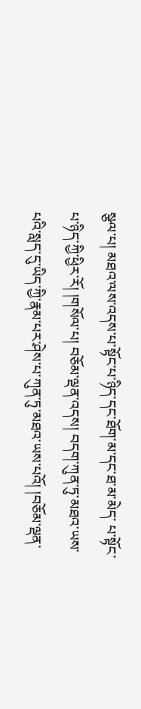སྩལ་པ། མཐའ་ལས་འདས་པ་སྟོང་པ་ཉིད་དང་ཐོག་མ་དང་ཐ་མ་མེད་ པ་སྟོང་པ་ཉིད་ཀྱི་ཕྱིར་རོ། །གསོལ་པ། བཅོམ་ལྡན་འདས། བདག་ཀུན་ཏུ་མཐའ་ཡས་པའི་སླད་དུ་ཡིད་ཀྱི་རྣམ་པར་ཤེས་པ་ཀུན་ཏུ་མཐའ་ཡས་པའོ། །བཅོམ་ལྡན་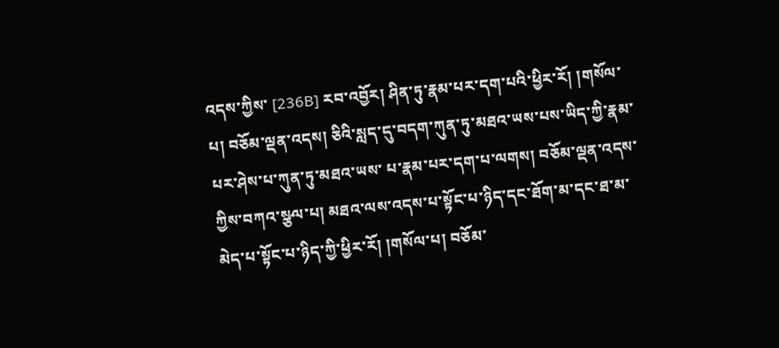འདས་ཀྱིས་ [236B] རབ་འབྱོར། ཤིན་ཏུ་རྣམ་པར་དག་པའི་ཕྱིར་རོ། །གསོལ་པ། བཅོམ་ལྡན་འདས། ཅིའི་སླད་དུ་བདག་ཀུན་ཏུ་མཐའ་ཡས་པས་ཡིད་ཀྱི་རྣམ་པར་ཤེས་པ་ཀུན་ཏུ་མཐའ་ཡས་ པ་རྣམ་པར་དག་པ་ལགས། བཅོམ་ལྡན་འདས་ཀྱིས་བཀའ་སྩལ་པ། མཐའ་ལས་འདས་པ་སྟོང་པ་ཉིད་དང་ཐོག་མ་དང་ཐ་མ་མེད་པ་སྟོང་པ་ཉིད་ཀྱི་ཕྱིར་རོ། །གསོལ་པ། བཅོམ་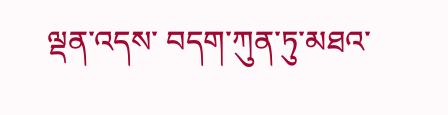ལྡན་འདས་ བདག་ཀུན་ཏུ་མཐའ་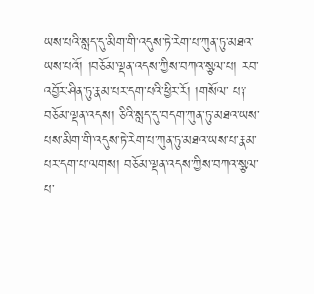ཡས་པའི་སླད་དུ་མིག་གི་འདུས་ཏེ་རེག་པ་ཀུན་ཏུ་མཐའ་ཡས་པའོ། །བཅོམ་ལྡན་འདས་ཀྱིས་བཀའ་སྩལ་པ། རབ་འབྱོར་ཤིན་ཏུ་རྣམ་པར་དག་པའི་ཕྱིར་རོ། །གསོལ་ པ༑ བཅོམ་ལྡན་འདས། ཅིའི་སླད་དུ་བདག་ཀུན་ཏུ་མཐའ་ཡས་པས་མིག་གི་འདུས་ཏེ་རེག་པ་ཀུན་ཏུ་མཐའ་ཡས་པ་རྣམ་པར་དག་པ་ལགས། བཅོམ་ལྡན་འདས་ཀྱིས་བཀའ་སྩལ་པ་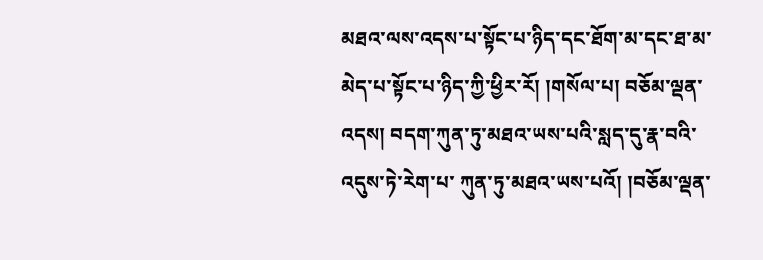མཐའ་ལས་འདས་པ་སྟོང་པ་ཉིད་དང་ཐོག་མ་དང་ཐ་མ་མེད་པ་སྟོང་པ་ཉིད་ཀྱི་ཕྱིར་རོ། །གསོལ་པ། བཅོམ་ལྡན་འདས། བདག་ཀུན་ཏུ་མཐའ་ཡས་པའི་སླད་དུ་རྣ་བའི་འདུས་ཏེ་རེག་པ་ ཀུན་ཏུ་མཐའ་ཡས་པའོ། །བཅོམ་ལྡན་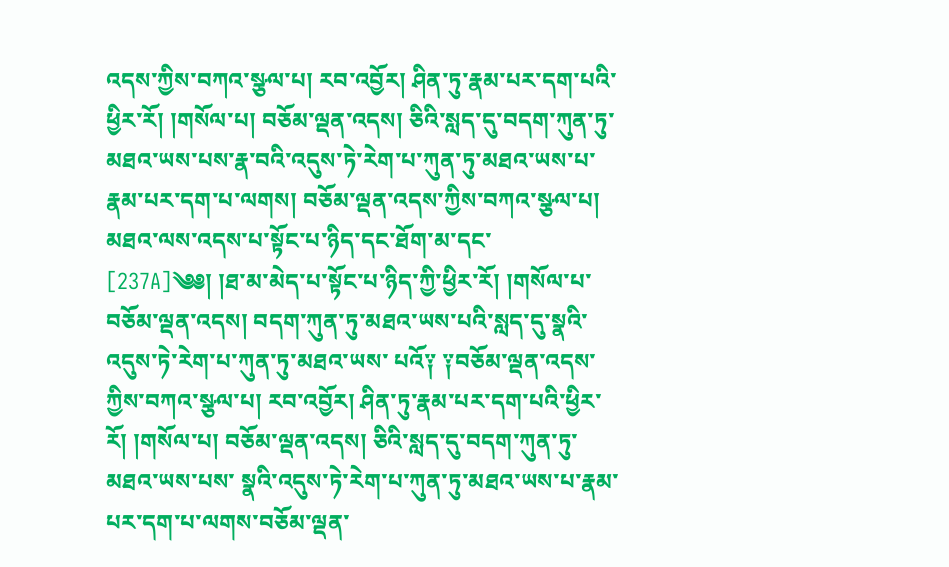འདས་ཀྱིས་བཀའ་སྩལ་པ། རབ་འབྱོར། ཤིན་ཏུ་རྣམ་པར་དག་པའི་ཕྱིར་རོ། །གསོལ་པ། བཅོམ་ལྡན་འདས། ཅིའི་སླད་དུ་བདག་ཀུན་ཏུ་ མཐའ་ཡས་པས་རྣ་བའི་འདུས་ཏེ་རེག་པ་ཀུན་ཏུ་མཐའ་ཡས་པ་རྣམ་པར་དག་པ་ལགས། བཅོམ་ལྡན་འདས་ཀྱིས་བཀའ་སྩལ་པ། མཐའ་ལས་འདས་པ་སྟོང་པ་ཉིད་དང་ཐོག་མ་དང་ [237A]༄༅། །ཐ་མ་མེད་པ་སྟོང་པ་ཉིད་ཀྱི་ཕྱིར་རོ། །གསོལ་པ་བཅོམ་ལྡན་འདས། བདག་ཀུན་ཏུ་མཐའ་ཡས་པའི་སླད་དུ་སྣའི་འདུས་ཏེ་རེག་པ་ཀུན་ཏུ་མཐའ་ཡས་ པའོ༑ ༑བཅོམ་ལྡན་འདས་ཀྱིས་བཀའ་སྩལ་པ། རབ་འབྱོར། ཤིན་ཏུ་རྣམ་པར་དག་པའི་ཕྱིར་རོ། །གསོལ་པ། བཅོམ་ལྡན་འདས། ཅིའི་སླད་དུ་བདག་ཀུན་ཏུ་མཐའ་ཡས་པས་ སྣའི་འདུས་ཏེ་རེག་པ་ཀུན་ཏུ་མཐའ་ཡས་པ་རྣམ་པར་དག་པ་ལགས་བཅོམ་ལྡན་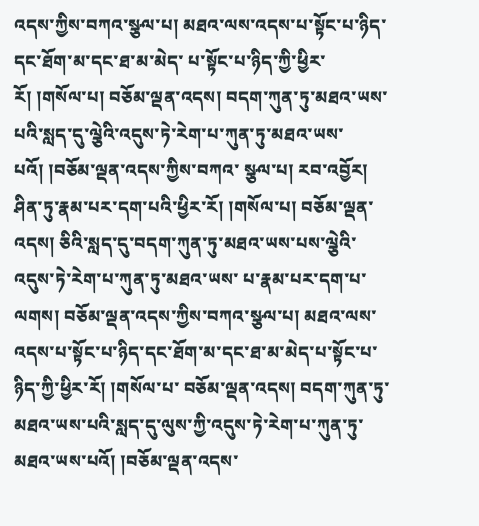འདས་ཀྱིས་བཀའ་སྩལ་པ། མཐའ་ལས་འདས་པ་སྟོང་པ་ཉིད་དང་ཐོག་མ་དང་ཐ་མ་མེད་ པ་སྟོང་པ་ཉིད་ཀྱི་ཕྱིར་རོ། །གསོལ་པ། བཅོམ་ལྡན་འདས། བདག་ཀུན་ཏུ་མཐའ་ཡས་པའི་སླད་དུ་ལྕེའི་འདུས་ཏེ་རེག་པ་ཀུན་ཏུ་མཐའ་ཡས་པའོ། །བཅོམ་ལྡན་འདས་ཀྱིས་བཀའ་ སྩལ་པ། རབ་འབྱོར། ཤིན་ཏུ་རྣམ་པར་དག་པའི་ཕྱིར་རོ། །གསོལ་པ། བཅོམ་ལྡན་འདས། ཅིའི་སླད་དུ་བདག་ཀུན་ཏུ་མཐའ་ཡས་པས་ལྕེའི་འདུས་ཏེ་རེག་པ་ཀུན་ཏུ་མཐའ་ཡས་ པ་རྣམ་པར་དག་པ་ལགས། བཅོམ་ལྡན་འདས་ཀྱིས་བཀའ་སྩལ་པ། མཐའ་ལས་འདས་པ་སྟོང་པ་ཉིད་དང་ཐོག་མ་དང་ཐ་མ་མེད་པ་སྟོང་པ་ཉིད་ཀྱི་ཕྱིར་རོ། །གསོལ་པ་ བཅོམ་ལྡན་འདས། བདག་ཀུན་ཏུ་མཐའ་ཡས་པའི་སླད་དུ་ལུས་ཀྱི་འདུས་ཏེ་རེག་པ་ཀུན་ཏུ་མཐའ་ཡས་པའོ། །བཅོམ་ལྡན་འདས་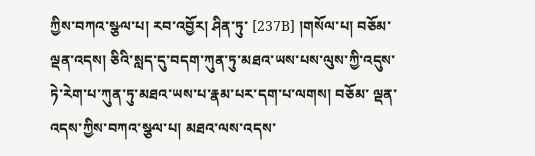ཀྱིས་བཀའ་སྩལ་པ། རབ་འབྱོར། ཤིན་ཏུ་ [237B] །གསོལ་པ། བཅོམ་ལྡན་འདས། ཅིའི་སླད་དུ་བདག་ཀུན་ཏུ་མཐའ་ཡས་པས་ལུས་ཀྱི་འདུས་ཏེ་རེག་པ་ཀུན་ཏུ་མཐའ་ཡས་པ་རྣམ་པར་དག་པ་ལགས། བཅོམ་ ལྡན་འདས་ཀྱིས་བཀའ་སྩལ་པ། མཐའ་ལས་འདས་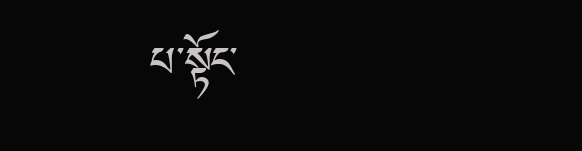པ་སྟོང་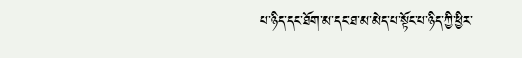པ་ཉིད་དང་ཐོག་མ་དང་ཐ་མ་མེད་པ་སྟོང་པ་ཉིད་ཀྱི་ཕྱིར་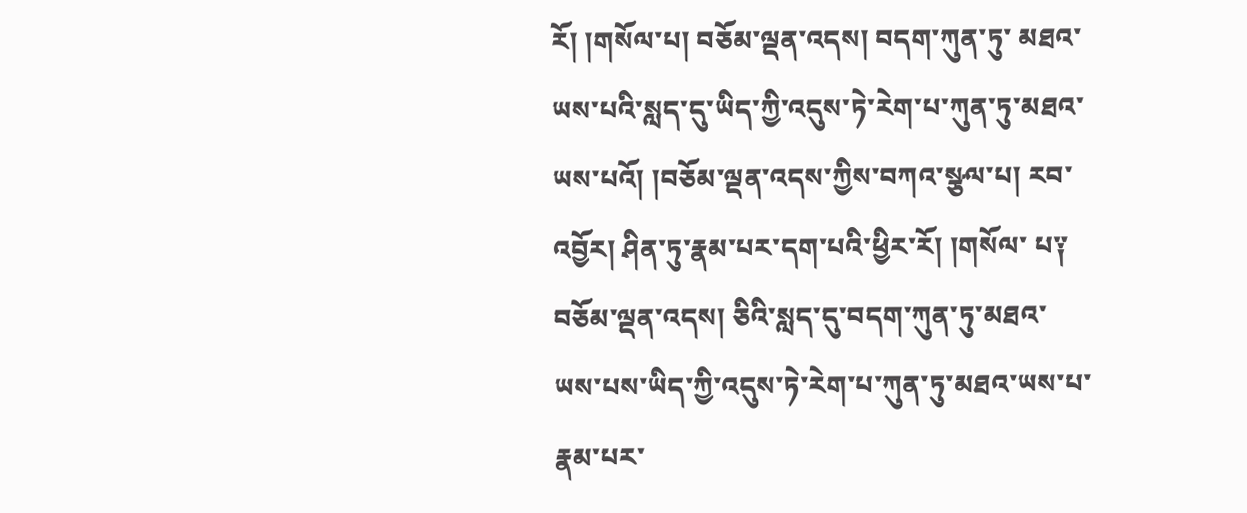རོ། །གསོལ་པ། བཅོམ་ལྡན་འདས། བདག་ཀུན་ཏུ་ མཐའ་ཡས་པའི་སླད་དུ་ཡིད་ཀྱི་འདུས་ཏེ་རེག་པ་ཀུན་ཏུ་མཐའ་ཡས་པའོ། །བཅོམ་ལྡན་འདས་ཀྱིས་བཀའ་སྩལ་པ། རབ་འབྱོར། ཤིན་ཏུ་རྣམ་པར་དག་པའི་ཕྱིར་རོ། །གསོལ་ པ༑ བཅོམ་ལྡན་འདས། ཅིའི་སླད་དུ་བདག་ཀུན་ཏུ་མཐའ་ཡས་པས་ཡིད་ཀྱི་འདུས་ཏེ་རེག་པ་ཀུན་ཏུ་མཐའ་ཡས་པ་རྣམ་པར་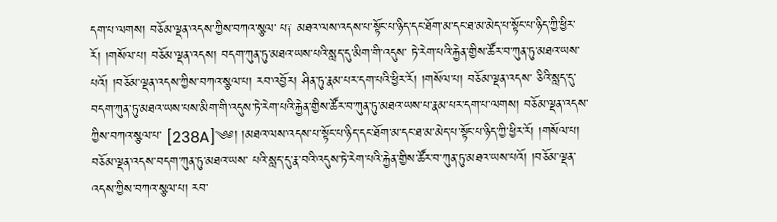དག་པ་ལགས། བཅོམ་ལྡན་འདས་ཀྱིས་བཀའ་སྩལ་ པ༑ མཐའ་ལས་འདས་པ་སྟོང་པ་ཉིད་དང་ཐོག་མ་དང་ཐ་མ་མེད་པ་སྟོང་པ་ཉིད་ཀྱི་ཕྱིར་རོ། །གསོལ་པ། བཅོམ་ལྡན་འདས། བདག་ཀུན་ཏུ་མཐའ་ཡས་པའི་སླད་དུ་མིག་གི་འདུས་ ཏེ་རེག་པའི་རྐྱེན་གྱིས་ཚོར་བ་ཀུན་ཏུ་མཐའ་ཡས་པའོ། །བཅོམ་ལྡན་འདས་ཀྱིས་བཀའ་སྩལ་པ། རབ་འབྱོར། ཤིན་ཏུ་རྣམ་པར་དག་པའི་ཕྱིར་རོ། །གསོལ་པ། བཅོམ་ལྡན་འདས་ ཅིའི་སླད་དུ་བདག་ཀུན་ཏུ་མཐའ་ཡས་པས་མིག་གི་འདུས་ཏེ་རེག་པའི་རྐྱེན་གྱིས་ཚོར་བ་ཀུན་ཏུ་མཐའ་ཡས་པ་རྣམ་པར་དག་པ་ལགས། བཅོམ་ལྡན་འདས་ཀྱིས་བཀའ་སྩལ་པ་ [238A]༄༅། །མཐའ་ལས་འདས་པ་སྟོང་པ་ཉིད་དང་ཐོག་མ་དང་ཐ་མ་མེད་པ་སྟོང་པ་ཉིད་ཀྱི་ཕྱིར་རོ། །གསོལ་པ། བཅོམ་ལྡན་འདས་བདག་ཀུན་ཏུ་མཐའ་ཡས་ པའི་སླད་དུ་རྣ་བའི་འདུས་ཏེ་རེག་པའི་རྐྱེན་གྱིས་ཚོར་བ་ཀུན་ཏུ་མཐའ་ཡས་པའོ། །བཅོམ་ལྡན་འདས་ཀྱིས་བཀའ་སྩལ་པ། རབ་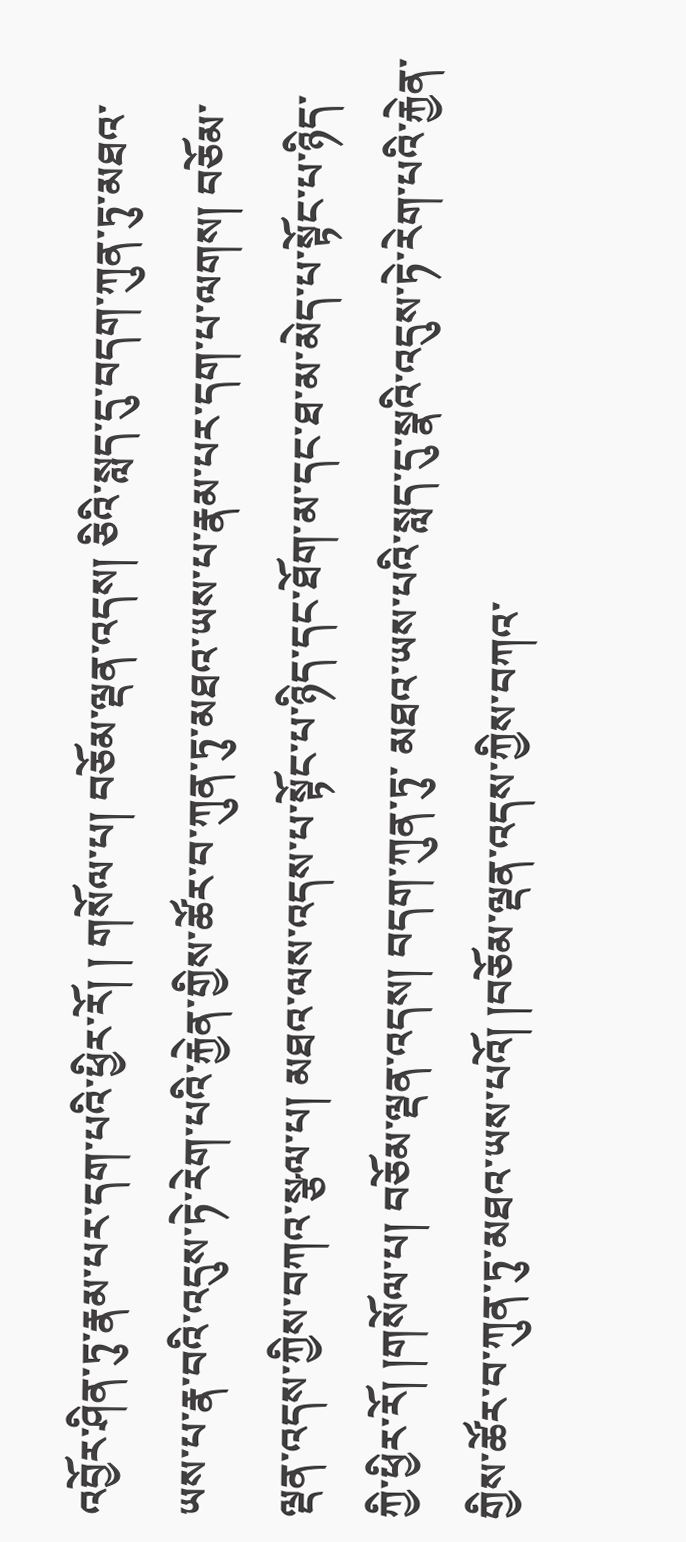འབྱོར་ཤིན་ཏུ་རྣམ་པར་དག་པའི་ཕྱིར་རོ། ། གསོལ་པ། བཅོམ་ལྡན་འདས། ཅིའི་སླད་དུ་བདག་ཀུན་ཏུ་མཐའ་ཡས་པ་རྣ་བའི་འདུས་ཏེ་རེག་པའི་རྐྱེན་གྱིས་ཚོར་བ་ཀུན་ཏུ་མཐའ་ཡས་པ་རྣམ་པར་དག་པ་ལགས། བཅོམ་ ལྡན་འདས་ཀྱིས་བཀའ་སྩལ་པ། མཐའ་ལས་འདས་པ་སྟོང་པ་ཉིད་དང་ཐོག་མ་དང་ཐ་མ་མེད་པ་སྟོང་པ་ཉིད་ཀྱི་ཕྱིར་རོ། །གསོལ་པ། བཅོམ་ལྡན་འདས། བདག་ཀུན་ཏུ་ མཐའ་ཡས་པའི་སླད་དུ་སྣའི་འདུས་ཏེ་རེག་པའི་རྐྱེན་གྱིས་ཚོར་བ་ཀུན་ཏུ་མཐའ་ཡས་པའོ། །བཅོམ་ལྡན་འདས་ཀྱིས་བཀའ་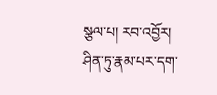སྩལ་པ། རབ་འབྱོར། ཤིན་ཏུ་རྣམ་པར་དག་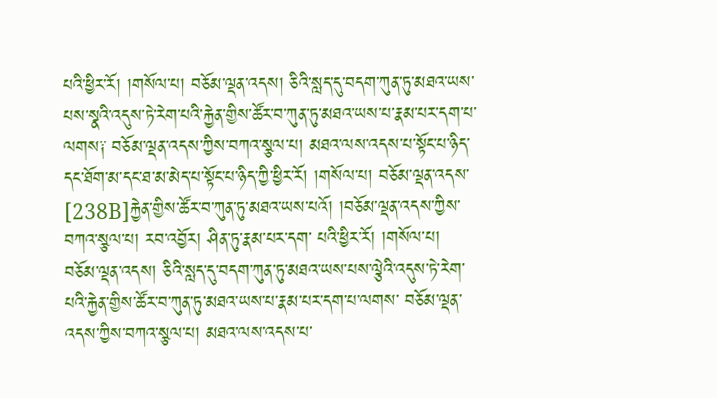པའི་ཕྱིར་རོ། །གསོལ་པ། བཅོམ་ལྡན་འདས། ཅིའི་སླད་དུ་བདག་ཀུན་ཏུ་མཐའ་ཡས་པས་སྣའི་འདུས་ཏེ་རེག་པའི་རྐྱེན་གྱིས་ཚོར་བ་ཀུན་ཏུ་མཐའ་ཡས་པ་རྣམ་པར་དག་པ་ ལགས༑ བཅོམ་ལྡན་འདས་ཀྱིས་བཀའ་སྩལ་པ། མཐའ་ལས་འདས་པ་སྟོང་པ་ཉིད་དང་ཐོག་མ་དང་ཐ་མ་མེད་པ་སྟོང་པ་ཉིད་ཀྱི་ཕྱིར་རོ། །གསོལ་པ། བཅོམ་ལྡན་འདས་ [238B]རྐྱེན་གྱིས་ཚོར་བ་ཀུན་ཏུ་མཐའ་ཡས་པའོ། །བཅོམ་ལྡན་འདས་ཀྱིས་བཀའ་སྩལ་པ། རབ་འབྱོར། ཤིན་ཏུ་རྣམ་པར་དག་ པའི་ཕྱིར་རོ། །གསོལ་པ། བཅོམ་ལྡན་འདས། ཅིའི་སླད་དུ་བདག་ཀུན་ཏུ་མཐའ་ཡས་པས་ལྕེའི་འདུས་ཏེ་རེག་པའི་རྐྱེན་གྱིས་ཚོར་བ་ཀུན་ཏུ་མཐའ་ཡས་པ་རྣམ་པར་དག་པ་ལགས་ བཅོམ་ལྡན་འདས་ཀྱིས་བཀའ་སྩལ་པ། མཐའ་ལས་འདས་པ་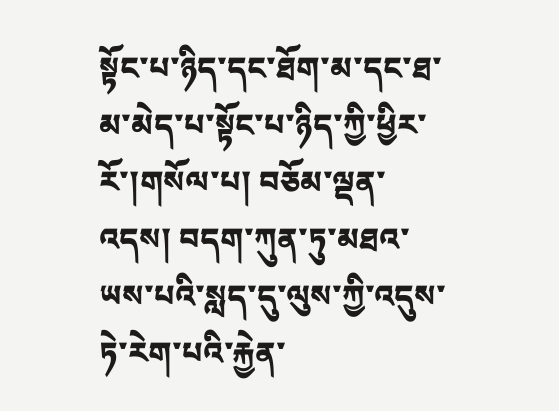སྟོང་པ་ཉིད་དང་ཐོག་མ་དང་ཐ་མ་མེད་པ་སྟོང་པ་ཉིད་ཀྱི་ཕྱིར་རོ་།གསོལ་པ། བཅོམ་ལྡན་འདས། བདག་ཀུན་ཏུ་མཐའ་ ཡས་པའི་སླད་དུ་ལུས་ཀྱི་འདུས་ཏེ་རེག་པའི་རྐྱེན་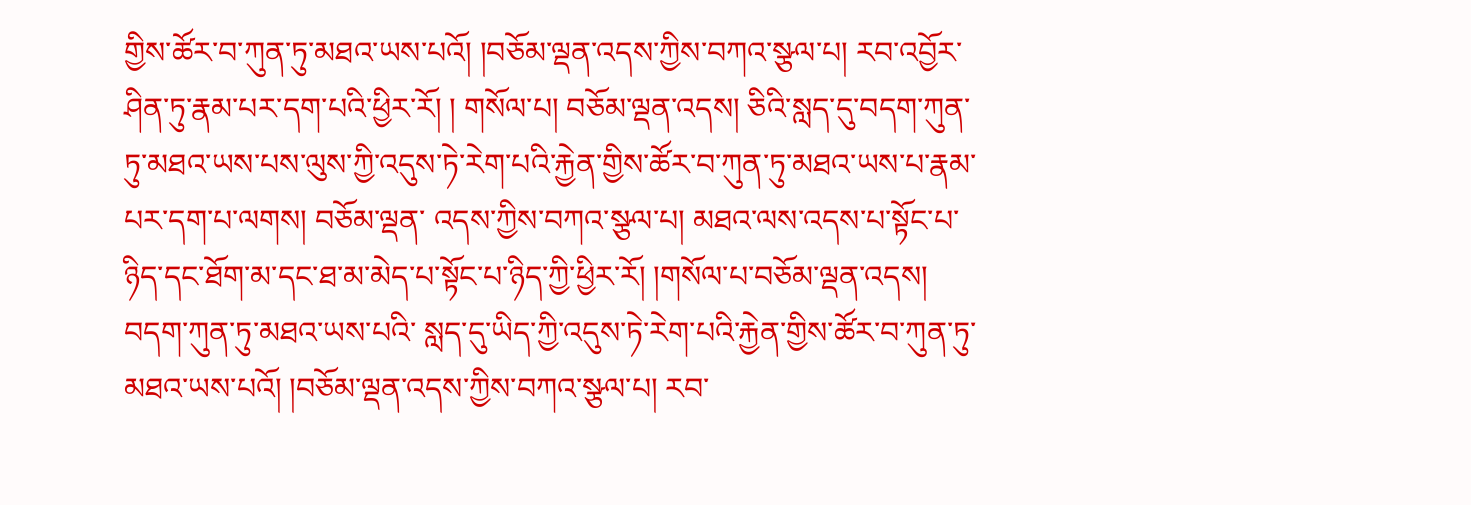གྱིས་ཚོར་བ་ཀུན་ཏུ་མཐའ་ཡས་པའོ། །བཅོམ་ལྡན་འདས་ཀྱིས་བཀའ་སྩལ་པ། རབ་འབྱོར་ཤིན་ཏུ་རྣམ་པར་དག་པའི་ཕྱིར་རོ། ། གསོལ་པ། བཅོམ་ལྡན་འདས། ཅིའི་སླད་དུ་བདག་ཀུན་ཏུ་མཐའ་ཡས་པས་ལུས་ཀྱི་འདུས་ཏེ་རེག་པའི་རྐྱེན་གྱིས་ཚོར་བ་ཀུན་ཏུ་མཐའ་ཡས་པ་རྣམ་པར་དག་པ་ལགས། བཅོམ་ལྡན་ འདས་ཀྱིས་བཀའ་སྩལ་པ། མཐའ་ལས་འདས་པ་སྟོང་པ་ཉིད་དང་ཐོག་མ་དང་ཐ་མ་མེད་པ་སྟོང་པ་ཉིད་ཀྱི་ཕྱིར་རོ། །གསོལ་པ་བཅོམ་ལྡན་འདས། བདག་ཀུན་ཏུ་མཐའ་ཡས་པའི་ སླད་དུ་ཡིད་ཀྱི་འདུས་ཏེ་རེག་པའི་རྐྱེན་གྱིས་ཚོར་བ་ཀུན་ཏུ་མཐའ་ཡས་པའོ། །བཅོམ་ལྡན་འདས་ཀྱིས་བཀའ་སྩལ་པ། རབ་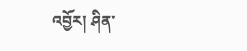འབྱོར། ཤིན་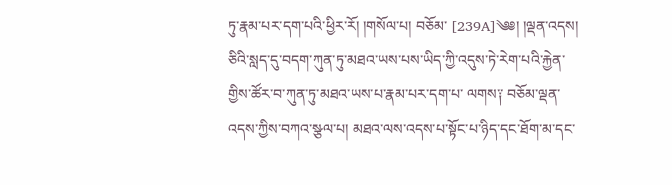ཏུ་རྣམ་པར་དག་པའི་ཕྱིར་རོ། །གསོལ་པ། བཅོམ་ [239A]༄༅། །ལྡན་འདས། ཅིའི་སླད་དུ་བདག་ཀུན་ཏུ་མཐའ་ཡས་པས་ཡིད་ཀྱི་འདུས་ཏེ་རེག་པའི་རྐྱེན་གྱིས་ཚོར་བ་ཀུན་ཏུ་མཐའ་ཡས་པ་རྣམ་པར་དག་པ་ ལགས༑ བཅོམ་ལྡན་འདས་ཀྱིས་བཀའ་སྩལ་པ། མཐའ་ལས་འདས་པ་སྟོང་པ་ཉིད་དང་ཐོག་མ་དང་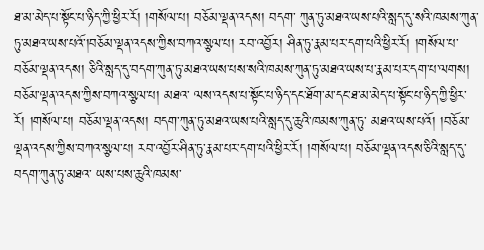ཐ་མ་མེད་པ་སྟོང་པ་ཉིད་ཀྱི་ཕྱིར་རོ། །གསོལ་པ། བཅོམ་ལྡན་འདས། བདག་ ཀུན་ཏུ་མཐའ་ཡས་པའི་སླད་དུ་སའི་ཁམས་ཀུན་ཏུ་མཐའ་ཡས་པའོ་།བཅོམ་ལྡན་འདས་ཀྱིས་བཀའ་སྩལ་པ། རབ་འབྱོར། ཤིན་ཏུ་རྣམ་པར་དག་པའི་ཕྱིར་རོ། །གསོལ་པ་ བཅོམ་ལྡན་འདས། ཅིའི་སླད་དུ་བདག་ཀུན་ཏུ་མཐའ་ཡས་པས་སའི་ཁམས་ཀུན་ཏུ་མཐའ་ཡས་པ་རྣམ་པར་དག་པ་ལགས། བཅོམ་ལྡན་འདས་ཀྱིས་བཀའ་སྩལ་པ། མཐའ་ ལས་འདས་པ་སྟོང་པ་ཉིད་དང་ཐོག་མ་དང་ཐ་མ་མེད་པ་སྟོང་པ་ཉིད་ཀྱི་ཕྱིར་རོ། །གསོལ་པ། བཅོམ་ལྡན་འདས། བདག་ཀུན་ཏུ་མཐའ་ཡས་པའི་སླད་དུ་ཆུའི་ཁམས་ཀུན་ཏུ་ མཐའ་ཡས་པའོ། །བཅོམ་ལྡན་འདས་ཀྱིས་བཀའ་སྩལ་པ། རབ་འབྱོར་ཤིན་ཏུ་རྣམ་པར་དག་པའི་ཕྱིར་རོ། །གསོལ་པ། བཅོམ་ལྡན་འདས་ཅིའི་སླད་དུ་བདག་ཀུན་ཏུ་མཐའ་ ཡས་པས་ཆུའི་ཁམས་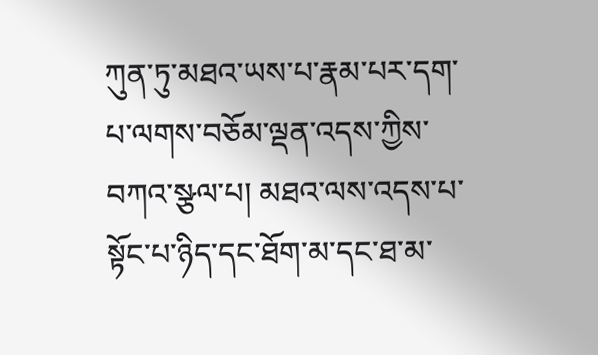ཀུན་ཏུ་མཐའ་ཡས་པ་རྣམ་པར་དག་པ་ལགས་བཅོམ་ལྡན་འདས་ཀྱིས་བཀའ་སྩལ་པ། མཐའ་ལས་འདས་པ་སྟོང་པ་ཉིད་དང་ཐོག་མ་དང་ཐ་མ་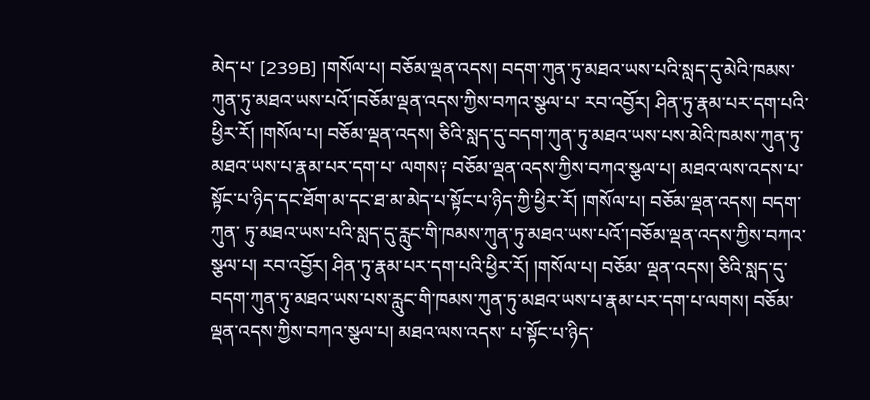མེད་པ་ [239B] །གསོལ་པ། བཅོམ་ལྡན་འདས། བདག་ཀུན་ཏུ་མཐའ་ཡས་པའི་སླད་དུ་མེའི་ཁམས་ཀུན་ཏུ་མཐའ་ཡས་པའོ་།བཅོམ་ལྡན་འདས་ཀྱིས་བཀའ་སྩལ་པ་ རབ་འབྱོར། ཤིན་ཏུ་རྣམ་པར་དག་པའི་ཕྱིར་རོ། །གསོལ་པ། བཅོམ་ལྡན་འདས། ཅིའི་སླད་དུ་བདག་ཀུན་ཏུ་མཐའ་ཡས་པས་མེའི་ཁམས་ཀུན་ཏུ་མཐའ་ཡས་པ་རྣམ་པར་དག་པ་ ལགས༑ བཅོམ་ལྡན་འདས་ཀྱིས་བཀའ་སྩལ་པ། མཐའ་ལས་འདས་པ་སྟོང་པ་ཉིད་དང་ཐོག་མ་དང་ཐ་མ་མེད་པ་སྟོང་པ་ཉིད་ཀྱི་ཕྱིར་རོ། །གསོལ་པ། བཅོམ་ལྡན་འདས། བདག་ཀུན་ ཏུ་མཐའ་ཡས་པའི་སླད་དུ་རླུང་གི་ཁམས་ཀུན་ཏུ་མཐའ་ཡས་པའོ་།བཅོམ་ལྡན་འདས་ཀྱིས་བཀའ་སྩལ་པ། རབ་འབྱོར། ཤིན་ཏུ་རྣམ་པར་དག་པའི་ཕྱིར་རོ། །གསོལ་པ། བཅོམ་ ལྡན་འདས། ཅིའི་སླད་དུ་བདག་ཀུན་ཏུ་མཐའ་ཡས་པས་རླུང་གི་ཁམས་ཀུན་ཏུ་མཐའ་ཡས་པ་རྣམ་པར་དག་པ་ལགས། བཅོམ་ལྡན་འདས་ཀྱིས་བཀའ་སྩལ་པ། མཐའ་ལས་འདས་ པ་སྟོང་པ་ཉིད་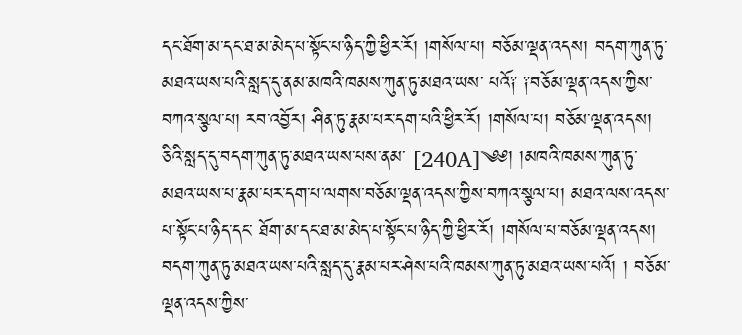དང་ཐོག་མ་དང་ཐ་མ་མེད་པ་སྟོང་པ་ཉིད་ཀྱི་ཕྱིར་རོ། །གསོལ་པ། བཅོམ་ལྡན་འདས། བདག་ཀུན་ཏུ་མཐའ་ཡས་པའི་སླད་དུ་ནམ་མཁའི་ཁམས་ཀུན་ཏུ་མཐའ་ཡས་ པའོ༑ ༑བཅོམ་ལྡན་འདས་ཀྱིས་བཀའ་སྩལ་པ། རབ་འབྱོར། ཤིན་ཏུ་རྣམ་པར་དག་པའི་ཕྱིར་རོ། །གསོལ་པ། བཅོམ་ལྡན་འདས། ཅིའི་སླད་དུ་བདག་ཀུན་ཏུ་མཐའ་ཡས་པས་ནམ་ [240A]༄༅། །མཁའི་ཁམས་ཀུན་ཏུ་མཐའ་ཡས་པ་རྣམ་པར་དག་པ་ལགས་བཅོམ་ལྡན་འདས་ཀྱིས་བཀའ་སྩལ་པ། མཐའ་ལས་འདས་པ་སྟོང་པ་ཉིད་དང་ ཐོག་མ་དང་ཐ་མ་མེད་པ་སྟོང་པ་ཉིད་ཀྱི་ཕྱིར་རོ། །གསོལ་པ་བཅོམ་ལྡན་འདས། བདག་ཀུན་ཏུ་མཐའ་ཡས་པའི་སླད་དུ་རྣམ་པར་ཤེས་པའི་ཁམས་ཀུན་ཏུ་མཐའ་ཡས་པའོ། ། བཅོམ་ལྡན་འདས་ཀྱིས་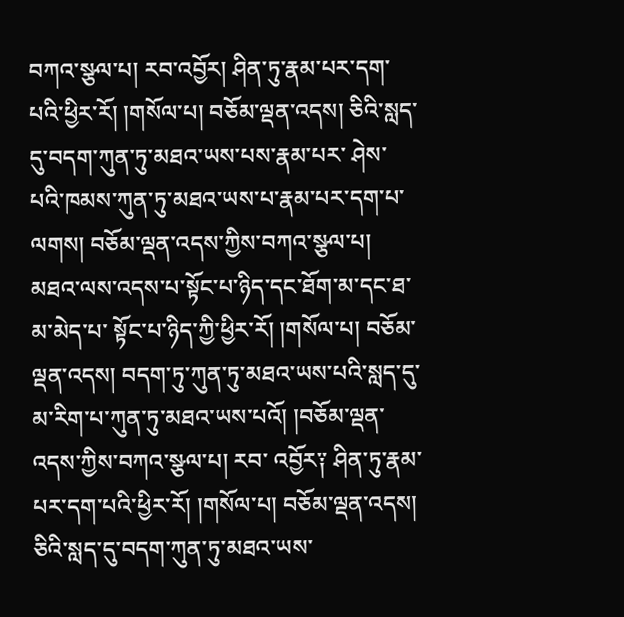བཀའ་སྩལ་པ། རབ་འབྱོར། ཤིན་ཏུ་རྣམ་པར་དག་པའི་ཕྱིར་རོ། །གསོལ་པ། བཅོམ་ལྡན་འདས། ཅིའི་སླད་དུ་བདག་ཀུན་ཏུ་མཐའ་ཡས་པས་རྣམ་པར་ ཤེས་པའི་ཁམས་ཀུན་ཏུ་མཐའ་ཡས་པ་རྣམ་པར་དག་པ་ལགས། བཅོམ་ལྡན་འདས་ཀྱིས་བཀའ་སྩལ་པ། མཐའ་ལས་འདས་པ་སྟོང་པ་ཉིད་དང་ཐོག་མ་དང་ཐ་མ་མེད་པ་ སྟོང་པ་ཉིད་ཀྱི་ཕྱིར་རོ། །གསོལ་པ། བཅོམ་ལྡན་འདས། བདག་ཏུ་ཀུན་ཏུ་མཐའ་ཡས་པའི་སླད་དུ་མ་རིག་པ་ཀུན་ཏུ་མཐའ་ཡས་པའོ། །བཅོམ་ལྡན་འདས་ཀྱིས་བཀའ་སྩལ་པ། རབ་ འབྱོར༑ ཤིན་ཏུ་རྣམ་པར་དག་པའི་ཕྱིར་རོ། །གསོལ་པ། བཅོམ་ལྡན་འདས། ཅིའི་སླད་དུ་བདག་ཀུན་ཏུ་མཐའ་ཡས་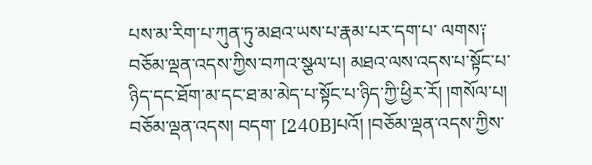པས་མ་རིག་པ་ཀུན་ཏུ་མཐའ་ཡས་པ་རྣམ་པར་དག་པ་ ལགས༑ བཅོམ་ལྡན་འདས་ཀྱིས་བཀའ་སྩལ་པ། མཐའ་ལས་འདས་པ་སྟོང་པ་ཉིད་དང་ཐོག་མ་དང་ཐ་མ་མེད་པ་སྟོང་པ་ཉིད་ཀྱི་ཕྱིར་རོ། །གསོལ་པ། བཅོམ་ལྡན་འདས། བདག་ [240B]པའོ། །བཅོམ་ལྡན་འདས་ཀྱིས་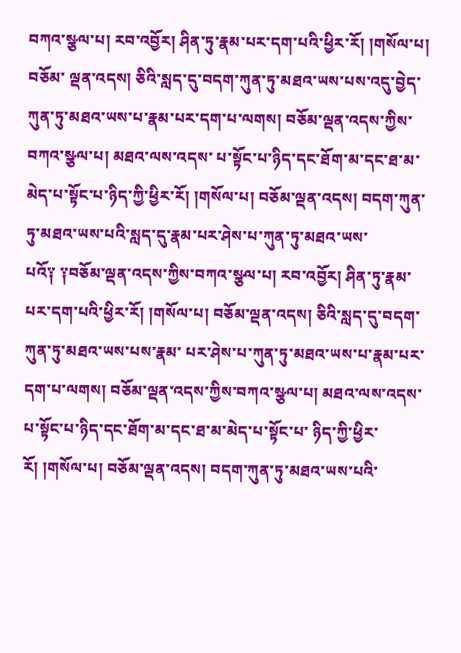བཀའ་སྩལ་པ། རབ་འབྱོར། ཤིན་ཏུ་རྣམ་པར་དག་པའི་ཕྱིར་རོ། །གསོལ་པ། བཅོམ་ ལྡན་འདས། ཅིའི་སླད་དུ་བདག་ཀུན་ཏུ་མཐའ་ཡས་པས་འདུ་བྱེད་ཀུན་ཏུ་མཐའ་ཡས་པ་རྣམ་པར་དག་པ་ལགས། བཅོམ་ལྡན་འདས་ཀྱིས་བཀའ་སྩལ་པ། མཐའ་ལས་འདས་ པ་སྟོང་པ་ཉིད་དང་ཐོག་མ་དང་ཐ་མ་མེད་པ་སྟོང་པ་ཉིད་ཀྱི་ཕྱིར་རོ། །གསོལ་པ། བཅོམ་ལྡན་འདས། བདག་ཀུན་ཏུ་མཐའ་ཡས་པའི་སླད་དུ་རྣམ་པར་ཤེས་པ་ཀུན་ཏུ་མཐའ་ཡས་ པའོ༑ ༑བཅོམ་ལྡན་འདས་ཀྱིས་བཀའ་སྩལ་པ། རབ་འབྱོར། ཤིན་ཏུ་རྣམ་པར་དག་པའི་ཕྱིར་རོ། །གསོལ་པ། བཅོམ་ལྡན་འདས། ཅིའི་སླད་དུ་བདག་ཀུན་ཏུ་མཐའ་ཡས་པས་རྣམ་ པར་ཤེས་པ་ཀུན་ཏུ་མཐའ་ཡས་པ་རྣམ་པར་དག་པ་ལགས། བཅོམ་ལྡན་འདས་ཀྱིས་བཀའ་སྩལ་པ། མཐའ་ལས་འདས་པ་སྟོང་པ་ཉིད་དང་ཐོག་མ་དང་ཐ་མ་མེད་པ་སྟོང་པ་ ཉིད་ཀྱི་ཕྱིར་རོ། །གསོལ་པ། བཅོམ་ལྡན་འདས། བདག་ཀུན་ཏུ་མཐའ་ཡས་པའི་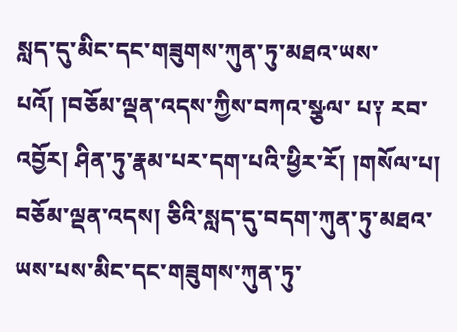སླད་དུ་མིང་དང་གཟུགས་ཀུན་ཏུ་མཐའ་ཡས་པའོ། །བཅོམ་ལྡན་འདས་ཀྱིས་བཀའ་སྩལ་ པ༑ རབ་འབྱོར། ཤིན་ཏུ་རྣམ་པར་དག་པའི་ཕྱིར་རོ། །གསོལ་པ། བཅོམ་ལྡན་འདས། ཅིའི་སླད་དུ་བདག་ཀུན་ཏུ་མཐའ་ཡས་པས་མིང་དང་གཟུགས་ཀུན་ཏུ་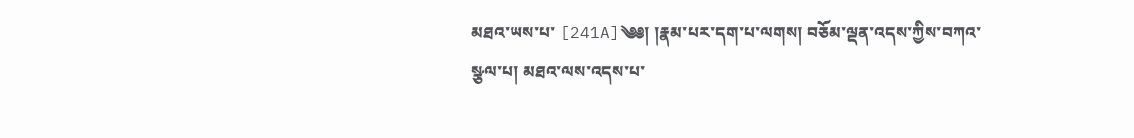མཐའ་ཡས་པ་ [241A]༄༅། །རྣམ་པར་དག་པ་ལགས། བཅོམ་ལྡན་འདས་ཀྱིས་བཀའ་སྩལ་པ། མཐའ་ལས་འདས་པ་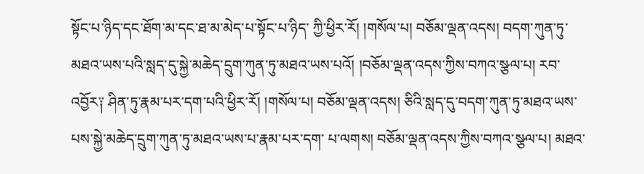སྟོང་པ་ཉིད་དང་ཐོག་མ་དང་ཐ་མ་མེད་པ་སྟོང་པ་ཉིད་ ཀྱི་ཕྱིར་རོ། །གསོལ་པ། བཅོམ་ལྡན་འདས། བདག་ཀུན་ཏུ་མཐའ་ཡས་པའི་སླད་དུ་སྐྱེ་མཆེད་དྲུག་ཀུན་ཏུ་མཐའ་ཡས་པའོ། །བཅོམ་ལྡན་འདས་ཀྱིས་བཀའ་སྩལ་པ། རབ་ འབྱོར༑ ཤིན་ཏུ་རྣམ་པར་དག་པའི་ཕྱིར་རོ། །གསོལ་པ། བཅོམ་ལྡན་འདས། ཅིའི་སླད་དུ་བདག་ཀུན་ཏུ་མཐའ་ཡས་པས་སྐྱེ་མཆེད་དྲུག་ཀུན་ཏུ་མཐའ་ཡས་པ་རྣམ་པར་དག་ པ་ལགས། བཅོམ་ལྡན་འདས་ཀྱིས་བཀའ་སྩལ་པ། མཐའ་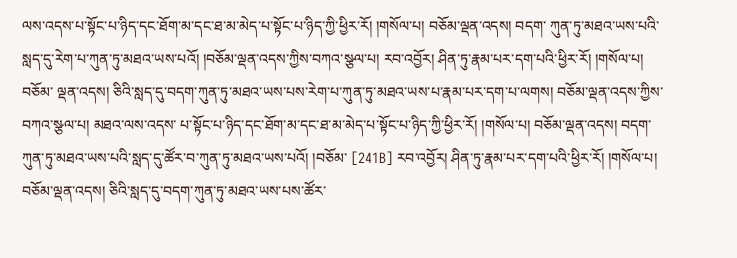ལས་འདས་པ་སྟོང་པ་ཉིད་དང་ཐོག་མ་དང་ཐ་མ་མེད་པ་སྟོང་པ་ཉིད་ཀྱི་ཕྱིར་རོ། །གསོལ་པ། བཅོམ་ལྡན་འདས། བདག་ ཀུན་ཏུ་མཐའ་ཡས་པའི་སླད་དུ་རེག་པ་ཀུན་ཏུ་མཐའ་ཡས་པའོ། །བཅོམ་ལྡན་འདས་ཀྱིས་བཀའ་སྩལ་པ། རབ་འབྱོར། ཤིན་ཏུ་རྣམ་པར་དག་པའི་ཕྱིར་རོ། །གསོལ་པ། བཅོམ་ ལྡན་འདས། ཅིའི་སླད་དུ་བདག་ཀུན་ཏུ་མཐའ་ཡས་པས་རེག་པ་ཀུན་ཏུ་མཐའ་ཡས་པ་རྣམ་པར་དག་པ་ལགས། བཅོམ་ལྡན་འདས་ཀྱིས་བཀའ་སྩལ་པ། མཐའ་ལས་འདས་ པ་སྟོང་པ་ཉིད་དང་ཐོག་མ་དང་ཐ་མ་མེད་པ་སྟོང་པ་ཉིད་ཀྱི་ཕྱིར་རོ། །གསོལ་པ། བཅོམ་ལྡན་འདས། བདག་ཀུན་ཏུ་མཐའ་ཡས་པའི་སླད་དུ་ཚོར་བ་ཀུན་ཏུ་མཐའ་ཡས་པའོ། །བཅོམ་ [241B] རབ་འབྱོར། ཤིན་ཏུ་རྣམ་པར་དག་པའི་ཕྱིར་རོ། །གསོལ་པ། བཅོམ་ལྡན་འདས། ཅིའི་སླད་དུ་བདག་ཀུན་ཏུ་མཐའ་ཡས་པས་ཚོར་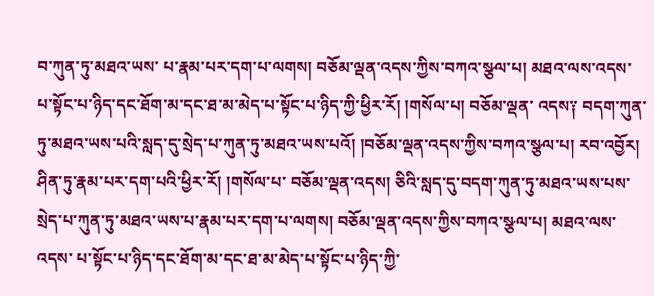བ་ཀུན་ཏུ་མཐའ་ཡས་ པ་རྣམ་པར་དག་པ་ལགས། བཅོམ་ལྡན་འདས་ཀྱིས་བཀའ་སྩལ་པ། མཐའ་ལས་འདས་པ་སྟོང་པ་ཉིད་དང་ཐོག་མ་དང་ཐ་མ་མེད་པ་སྟོང་པ་ཉིད་ཀྱི་ཕྱིར་རོ། །གསོལ་པ། བཅོམ་ལྡན་ འདས༑ བདག་ཀུན་ཏུ་མཐའ་ཡས་པའི་སླད་དུ་སྲེད་པ་ཀུན་ཏུ་མཐའ་ཡས་པའོ། །བཅོམ་ལྡན་འདས་ཀྱིས་བཀའ་སྩལ་པ། རབ་འབྱོར། ཤིན་ཏུ་རྣམ་པར་དག་པའི་ཕྱིར་རོ། །གསོལ་པ་ བཅོམ་ལྡན་འདས། ཅིའི་སླད་དུ་བདག་ཀུན་ཏུ་མཐའ་ཡས་པས་སྲེད་པ་ཀུན་ཏུ་མཐའ་ཡས་པ་རྣམ་པར་དག་པ་ལགས། བཅོམ་ལྡན་འདས་ཀྱིས་བཀའ་སྩལ་པ། མཐའ་ལས་འདས་ པ་སྟོང་པ་ཉིད་དང་ཐོག་མ་དང་ཐ་མ་མེད་པ་སྟོང་པ་ཉིད་ཀྱི་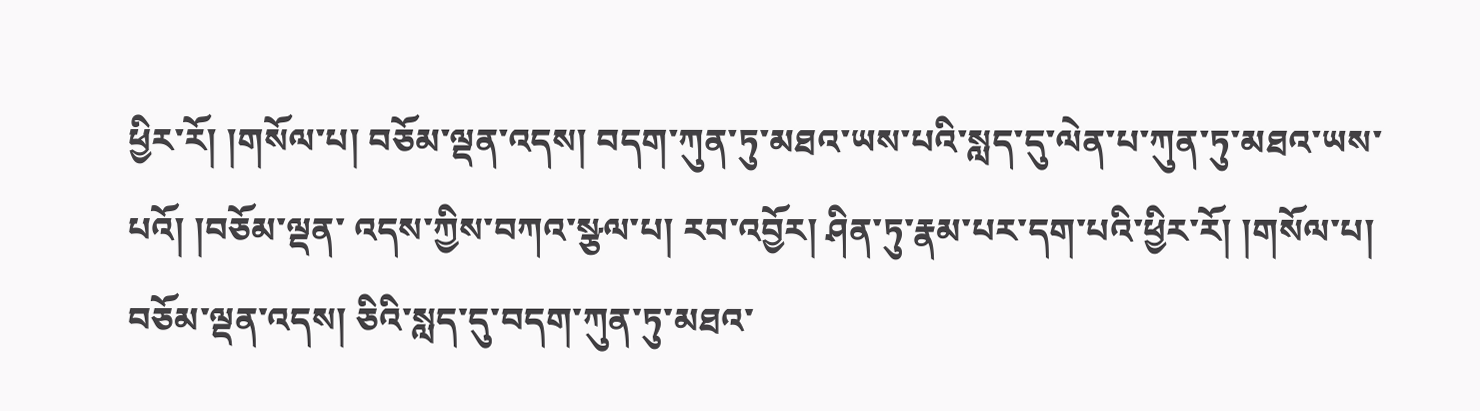ཕྱིར་རོ། །གསོལ་པ། བཅོམ་ལྡན་འདས། བདག་ཀུན་ཏུ་མཐའ་ཡས་པའི་སླད་དུ་ལེན་པ་ཀུན་ཏུ་མཐའ་ཡས་པའོ། །བཅོམ་ལྡན་ འདས་ཀྱིས་བཀའ་སྩལ་པ། རབ་འབྱོར། ཤིན་ཏུ་རྣམ་པར་དག་པའི་ཕྱིར་རོ། །གསོལ་པ། བཅོམ་ལྡན་འདས། ཅིའི་སླད་དུ་བདག་ཀུན་ཏུ་མཐའ་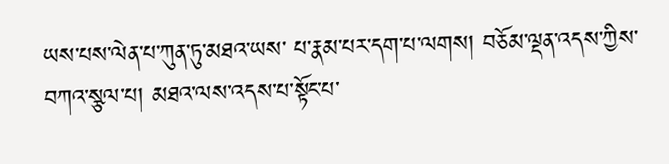ཡས་པས་ལེན་པ་ཀུན་ཏུ་མཐའ་ཡས་ པ་རྣམ་པར་དག་པ་ལགས། བཅོམ་ལྡན་འདས་ཀྱིས་བཀའ་སྩལ་པ། མཐའ་ལས་འདས་པ་སྟོང་པ་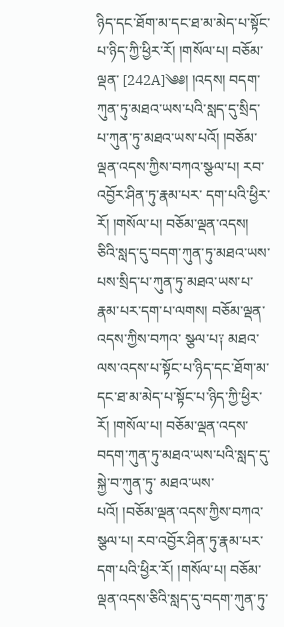ཉིད་དང་ཐོག་མ་དང་ཐ་མ་མེད་པ་སྟོང་པ་ཉིད་ཀྱི་ཕྱིར་རོ། །གསོལ་པ། བཅོམ་ལྡན་ [242A]༄༅། །འདས། བདག་ཀུན་ཏུ་མཐའ་ཡས་པའི་སླད་དུ་སྲིད་པ་ཀུན་ཏུ་མཐའ་ཡས་པའོ། །བཅོམ་ལྡན་འདས་ཀྱིས་བཀའ་སྩལ་པ། རབ་འབྱོར་ཤིན་ཏུ་རྣམ་པར་ དག་པའི་ཕྱིར་རོ། །གསོལ་པ། བཅོམ་ལྡན་འདས། ཅིའི་སླད་དུ་བདག་ཀུན་ཏུ་མཐའ་ཡས་པས་སྲིད་པ་ཀུན་ཏུ་མཐའ་ཡས་པ་རྣམ་པར་དག་པ་ལགས། བཅོམ་ལྡན་འདས་ཀྱིས་བཀའ་ སྩལ་པ༑ མཐའ་ལས་འདས་པ་སྟོང་པ་ཉིད་དང་ཐོག་མ་དང་ཐ་མ་མེད་པ་སྟོང་པ་ཉིད་ཀྱི་ཕྱིར་རོ། །གསོལ་པ། བཅོམ་ལྡན་འདས་བདག་ཀུན་ཏུ་མཐའ་ཡས་པའི་སླད་དུ་སྐྱེ་བ་ཀུན་ཏུ་ མཐའ་ཡས་པའོ། །བཅོམ་ལྡན་འདས་ཀྱིས་བཀའ་སྩལ་པ། རབ་འབྱོར་ཤིན་ཏུ་རྣམ་པར་དག་པའི་ཕྱིར་རོ། །གསོལ་པ། བཅོམ་ལྡན་འདས་ཅིའི་སླད་དུ་བདག་ཀུན་ཏུ་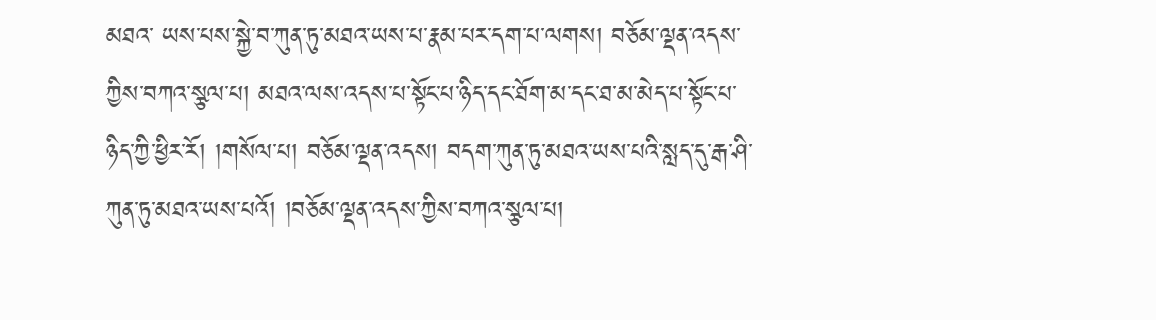མཐའ་ ཡས་པས་སྐྱེ་བ་ཀུན་ཏུ་མཐའ་ཡས་པ་རྣམ་པར་དག་པ་ལགས། བཅོམ་ལྡན་འདས་ཀྱིས་བཀའ་སྩལ་པ། མཐའ་ལས་འདས་པ་སྟོང་པ་ཉིད་དང་ཐོག་མ་དང་ཐ་མ་མེད་པ་སྟོང་པ་ ཉིད་ཀྱི་ཕྱིར་རོ། །གསོལ་པ། བཅོམ་ལྡན་འདས། བདག་ཀུན་ཏུ་མཐའ་ཡས་པའི་སླད་དུ་རྒ་ཤི་ཀུན་ཏུ་མཐའ་ཡས་པའོ། །བཅོམ་ལྡན་འདས་ཀྱིས་བཀའ་སྩལ་པ།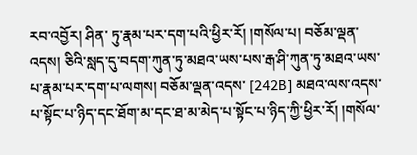རབ་འབྱོར། ཤིན་ ཏུ་རྣམ་པར་དག་པའི་ཕྱིར་རོ། །གསོལ་པ། བཅོམ་ལྡན་འདས། ཅིའི་སླད་དུ་བདག་ཀུན་ཏུ་མཐའ་ཡས་པས་རྒ་ཤི་ཀུན་ཏུ་མཐའ་ཡས་པ་རྣམ་པར་དག་པ་ལགས། བཅོམ་ལྡན་འདས་ [242B] མཐའ་ལས་འདས་པ་སྟོང་པ་ཉིད་དང་ཐོག་མ་དང་ཐ་མ་མེད་པ་སྟོང་པ་ཉིད་ཀྱི་ཕྱིར་རོ། །གསོལ་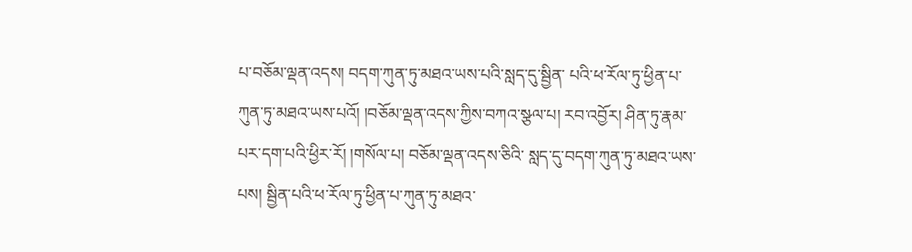པ་བཅོམ་ལྡན་འདས། བདག་ཀུན་ཏུ་མཐའ་ཡས་པའི་སླད་དུ་སྦྱིན་ པའི་ཕ་རོལ་ཏུ་ཕྱིན་པ་ཀུན་ཏུ་མཐའ་ཡས་པའོ། །བཅོམ་ལྡན་འདས་ཀྱིས་བཀའ་སྩལ་པ། རབ་འབྱོར། ཤིན་ཏུ་རྣམ་པར་དག་པའི་ཕྱིར་རོ། །གསོལ་པ། བཅོམ་ལྡན་འདས་ཅིའི་ སླད་དུ་བདག་ཀུན་ཏུ་མཐའ་ཡས་པས། སྦྱིན་པའི་ཕ་རོལ་ཏུ་ཕྱིན་པ་ཀུན་ཏུ་མཐའ་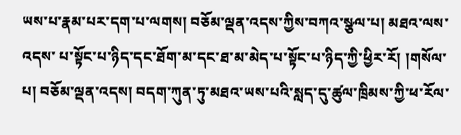ཡས་པ་རྣམ་པར་དག་པ་ལགས། བཅོམ་ལྡན་འདས་ཀྱིས་བཀའ་སྩལ་པ། མཐའ་ལས་འདས་ པ་སྟོང་པ་ཉིད་དང་ཐོག་མ་དང་ཐ་མ་མེད་པ་སྟོང་པ་ཉིད་ཀྱི་ཕྱིར་རོ། །གསོལ་པ། བཅོམ་ལྡན་འདས། བདག་ཀུན་ཏུ་མཐའ་ཡས་པའི་སླད་དུ་ཚུལ་ཁྲིམས་ཀྱི་ཕ་རོལ་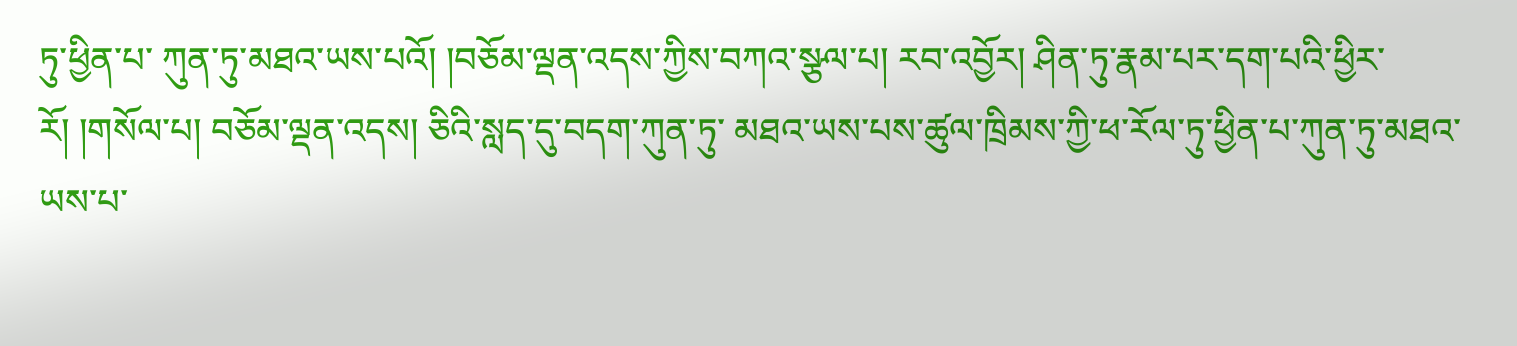ཏུ་ཕྱིན་པ་ ཀུན་ཏུ་མཐའ་ཡས་པའོ། །བཅོམ་ལྡན་འདས་ཀྱིས་བཀའ་སྩལ་པ། རབ་འབྱོར། ཤིན་ཏུ་རྣམ་པར་དག་པའི་ཕྱིར་རོ། །གསོལ་པ། བཅོམ་ལྡན་འདས། ཅིའི་སླད་དུ་བདག་ཀུན་ཏུ་ མཐའ་ཡས་པས་ཚུལ་ཁྲིམས་ཀྱི་ཕ་རོལ་ཏུ་ཕྱིན་པ་ཀུན་ཏུ་མཐའ་ཡས་པ་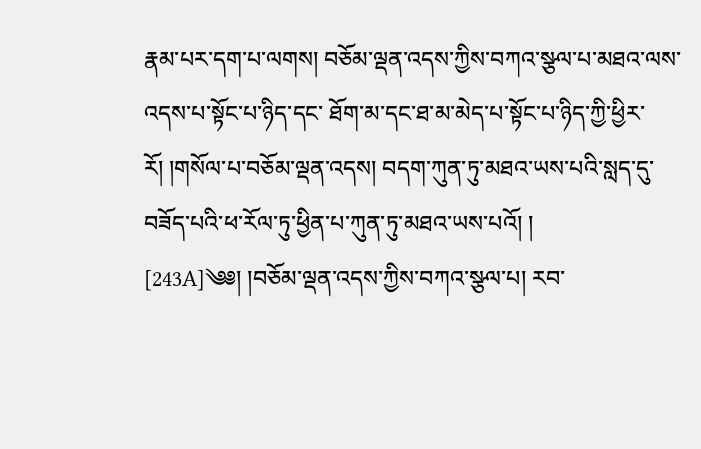རྣམ་པར་དག་པ་ལགས། བཅོམ་ལྡན་འདས་ཀྱིས་བཀའ་སྩལ་པ་མཐའ་ལས་འདས་པ་སྟོང་པ་ཉིད་དང་ ཐོག་མ་དང་ཐ་མ་མེད་པ་སྟོང་པ་ཉིད་ཀྱི་ཕྱིར་རོ། །གསོལ་པ་བཅོམ་ལྡན་འདས། བདག་ཀུན་ཏུ་མཐའ་ཡས་པའི་སླད་དུ་བཟོད་པའི་ཕ་རོལ་ཏུ་ཕྱིན་པ་ཀུན་ཏུ་མཐའ་ཡས་པའོ། ། [243A]༄༅། །བཅོམ་ལྡན་འདས་ཀྱིས་བཀའ་སྩལ་པ། རབ་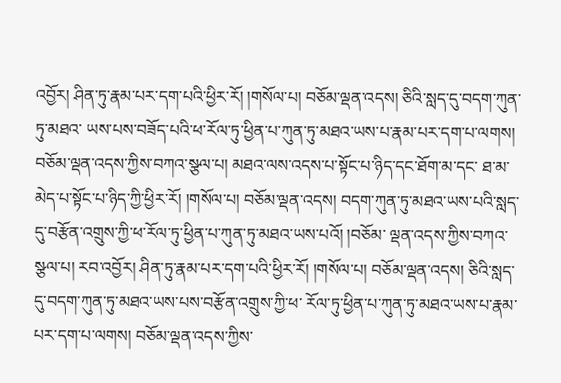འབྱོར། ཤིན་ཏུ་རྣམ་པར་དག་པའི་ཕྱིར་རོ། །གསོལ་པ། བཅོམ་ལྡན་འདས། ཅིའི་སླད་དུ་བདག་ཀུན་ཏུ་མཐའ་ ཡས་པས་བཟོད་པའི་ཕ་རོལ་ཏུ་ཕྱིན་པ་ཀུན་ཏུ་མཐའ་ཡས་པ་རྣམ་པར་དག་པ་ལགས། བཅོམ་ལྡན་འདས་ཀྱིས་བཀའ་སྩལ་པ། མཐའ་ལས་འདས་པ་སྟོང་པ་ཉིད་དང་ཐོག་མ་དང་ ཐ་མ་མེད་པ་སྟོང་པ་ཉིད་ཀྱི་ཕྱིར་རོ། །གསོལ་པ། བཅོམ་ལྡན་འདས། བདག་ཀུན་ཏུ་མཐའ་ཡས་པའི་སླད་དུ་བརྩོན་འགྲུས་ཀྱི་ཕ་རོལ་ཏུ་ཕྱིན་པ་ཀུན་ཏུ་མཐའ་ཡས་པའོ། །བཅོམ་ ལྡན་འདས་ཀྱིས་བཀའ་སྩལ་པ། རབ་འབྱོར། ཤིན་ཏུ་རྣམ་པར་དག་པའི་ཕྱིར་རོ། །གསོལ་པ། བཅོམ་ལྡན་འདས། ཅིའི་སླད་དུ་བདག་ཀུན་ཏུ་མཐའ་ཡས་པས་བརྩོན་འགྲུས་ཀྱི་ཕ་ རོལ་ཏུ་ཕྱིན་པ་ཀུན་ཏུ་མཐའ་ཡས་པ་རྣམ་པར་དག་པ་ལགས། བཅོམ་ལྡན་འདས་ཀྱིས་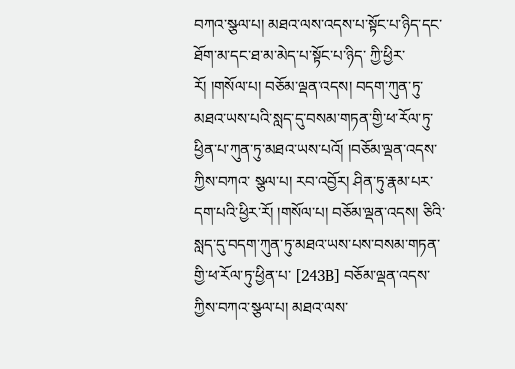བཀའ་སྩལ་པ། མཐའ་ལས་འདས་པ་སྟོང་པ་ཉིད་དང་ཐོག་མ་དང་ཐ་མ་མེད་པ་སྟོང་པ་ཉིད་ ཀྱི་ཕྱིར་རོ། །གསོལ་པ། བཅོམ་ལྡན་འདས། བདག་ཀུན་ཏུ་མཐའ་ཡས་པའི་སླད་དུ་བསམ་གཏན་གྱི་ཕ་རོལ་ཏུ་ཕྱིན་པ་ཀུན་ཏུ་མཐའ་ཡས་པའོ། །བཅོམ་ལྡན་འདས་ཀྱིས་བཀའ་ སྩལ་པ། རབ་འབྱོར། ཤིན་ཏུ་རྣམ་པར་དག་པའི་ཕྱིར་རོ། །གསོལ་པ། བཅོམ་ལྡན་འདས། ཅིའི་སླད་དུ་བདག་ཀུན་ཏུ་མཐའ་ཡས་པས་བསམ་གཏན་གྱི་ཕ་རོལ་ཏུ་ཕྱིན་པ་ [243B] བཅོམ་ལྡན་འདས་ཀྱིས་བཀའ་སྩལ་པ། མཐའ་ལས་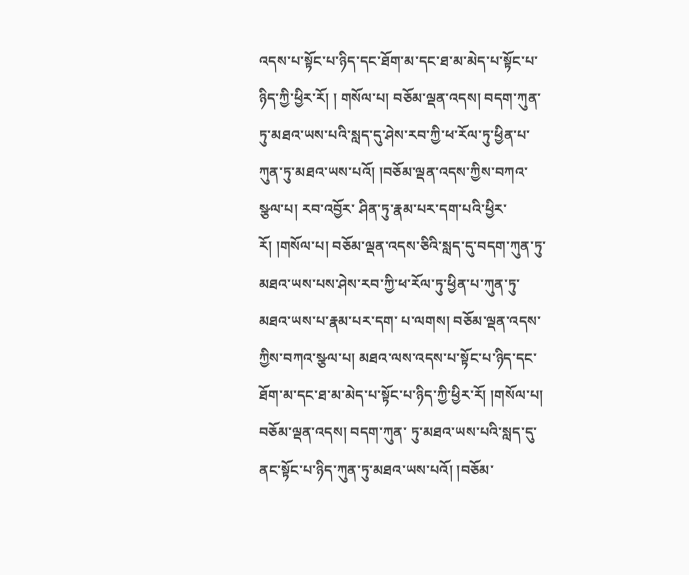འདས་པ་སྟོང་པ་ཉིད་དང་ཐོག་མ་དང་ཐ་མ་མེད་པ་སྟོང་པ་ཉིད་ཀྱི་ཕྱིར་རོ། ། གསོལ་པ། བཅོམ་ལྡན་འདས། བདག་ཀུན་ཏུ་མཐའ་ཡས་པའི་སླད་དུ་ཤེས་རབ་ཀྱི་ཕ་རོལ་ཏུ་ཕྱིན་པ་ཀུན་ཏུ་མཐའ་ཡས་པའོ། །བཅོམ་ལྡན་འདས་ཀྱིས་བཀའ་སྩལ་པ། རབ་འབྱོར་ ཤིན་ཏུ་རྣམ་པར་དག་པའི་ཕྱིར་རོ། །གསོལ་པ། བཅོམ་ལྡན་འདས་ཅིའི་སླད་དུ་བདག་ཀུན་ཏུ་མཐའ་ཡས་པས་ཤེས་རབ་ཀྱི་ཕ་རོལ་ཏུ་ཕྱིན་པ་ཀུན་ཏུ་མཐའ་ཡས་པ་རྣམ་པར་དག་ པ་ལགས། བཅོམ་ལྡན་འདས་ཀྱིས་བཀའ་སྩལ་པ། མཐའ་ལས་འདས་པ་སྟོང་པ་ཉིད་དང་ཐོག་མ་དང་ཐ་མ་མེད་པ་སྟོང་པ་ཉིད་ཀྱི་ཕྱིར་རོ། །གསོལ་པ། བཅོམ་ལྡན་འདས། བདག་ཀུན་ ཏུ་མཐའ་ཡས་པའི་སླད་དུ་ནང་སྟོང་པ་ཉིད་ཀུན་ཏུ་མཐའ་ཡས་པའོ། །བཅོམ་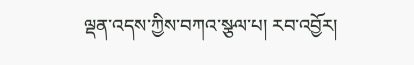ལྡན་འདས་ཀྱིས་བཀའ་སྩལ་པ། རབ་འབྱོར།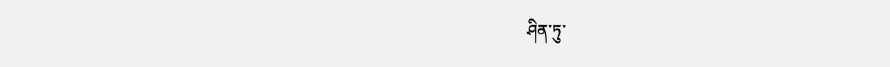ཤིན་ཏུ་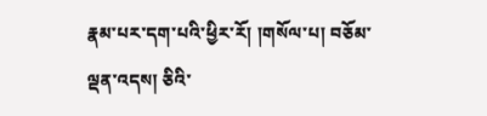རྣམ་པར་དག་པའི་ཕྱིར་རོ། །གསོལ་པ། བཅོམ་ ལྡན་འདས། ཅིའི་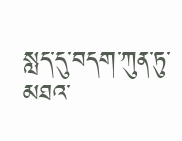སླད་དུ་བདག་ཀུན་ཏུ་མཐའ་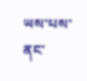ཡས་པས་ནང་